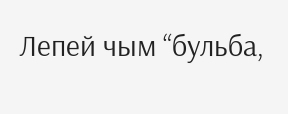Лепей чым “бульба,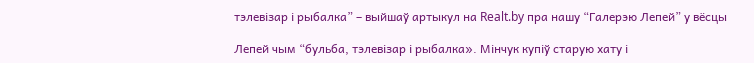тэлевізар і рыбалка” – выйшаў артыкул на Realt.by пра нашу “Галерэю Лепей” у вёсцы

Лепей чым “бульба, тэлевізар і рыбалка». Мінчук купіў старую хату і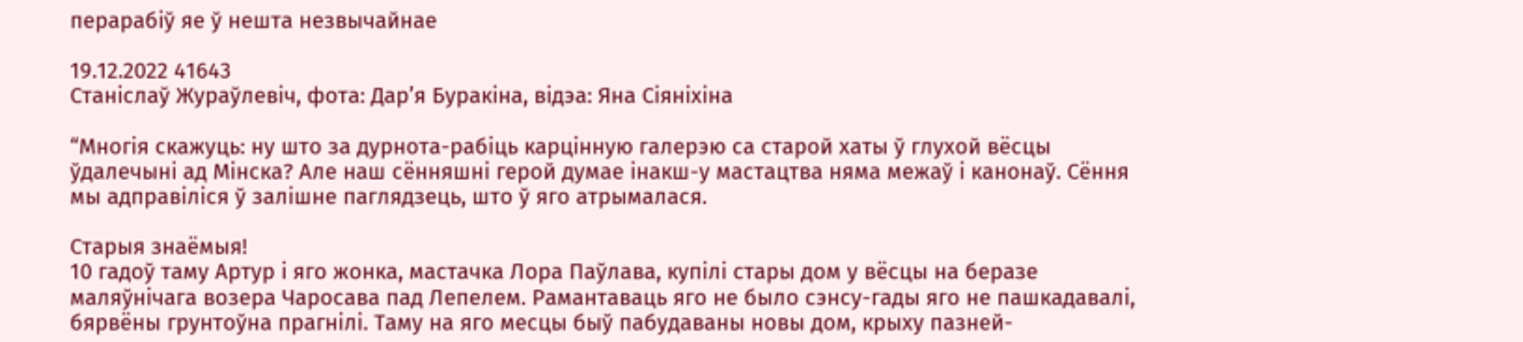перарабіў яе ў нешта незвычайнае

19.12.2022 41643
Станіслаў Жураўлевіч, фота: Дар’я Буракіна, відэа: Яна Сіяніхіна

“Многія скажуць: ну што за дурнота-рабіць карцінную галерэю са старой хаты ў глухой вёсцы ўдалечыні ад Мінска? Але наш сённяшні герой думае інакш-у мастацтва няма межаў і канонаў. Сёння мы адправіліся ў залішне паглядзець, што ў яго атрымалася.

Старыя знаёмыя!
10 гадоў таму Артур і яго жонка, мастачка Лора Паўлава, купілі стары дом у вёсцы на беразе маляўнічага возера Чаросава пад Лепелем. Рамантаваць яго не было сэнсу-гады яго не пашкадавалі, бярвёны грунтоўна прагнілі. Таму на яго месцы быў пабудаваны новы дом, крыху пазней-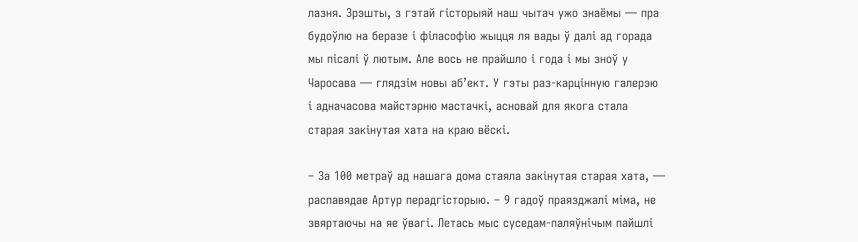лазня. Зрэшты, з гэтай гісторыяй наш чытач ужо знаёмы — пра будоўлю на беразе і філасофію жыцця ля вады ў далі ад горада мы пісалі ў лютым. Але вось не прайшло і года і мы зноў у Чаросава — глядзім новы аб’ект. У гэты раз-карцінную галерэю і адначасова майстэрню мастачкі, асновай для якога стала старая закінутая хата на краю вёскі.

– За 100 метраў ад нашага дома стаяла закінутая старая хата, — распавядае Артур перадгісторыю. – 9 гадоў праязджалі міма, не звяртаючы на яе ўвагі. Летась мыс суседам-паляўнічым пайшлі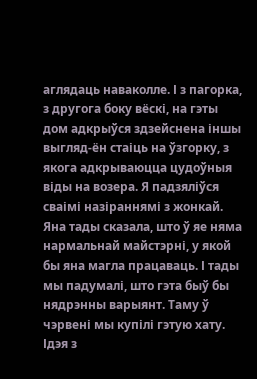аглядаць наваколле. І з пагорка, з другога боку вёскі, на гэты дом адкрыўся здзейснена іншы выгляд-ён стаіць на ўзгорку, з якога адкрываюцца цудоўныя віды на возера. Я падзяліўся сваімі назіраннямі з жонкай. Яна тады сказала, што ў яе няма нармальнай майстэрні, у якой бы яна магла працаваць. І тады мы падумалі, што гэта быў бы нядрэнны варыянт. Таму ў чэрвені мы купілі гэтую хату. Ідэя з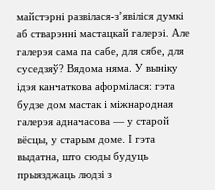майстэрні развілася-з’явіліся думкі аб стварэнні мастацкай галерэі. Але галерэя сама па сабе, для сябе, для суседзяў? Вядома няма. У выніку ідэя канчаткова аформілася: гэта будзе дом мастак і міжнародная галерэя адначасова — у старой вёсцы, у старым доме. І гэта выдатна, што сюды будуць прыязджаць людзі з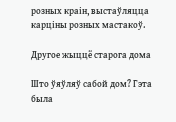розных краін, выстаўляцца карціны розных мастакоў.

Другое жыццё старога дома

Што ўяўляў сабой дом? Гэта была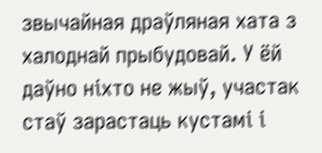звычайная драўляная хата з халоднай прыбудовай. У ёй даўно ніхто не жыў, участак стаў зарастаць кустамі і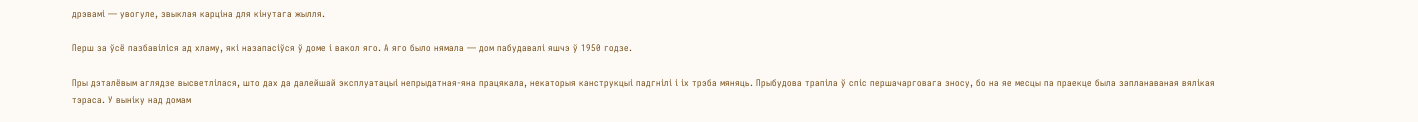дрэвамі — увогуле, звыклая карціна для кінутага жылля.

Перш за ўсё пазбавіліся ад хламу, які назапасіўся ў доме і вакол яго. А яго было нямала — дом пабудавалі яшчэ ў 1950 годзе.

Пры дэталёвым аглядзе высветлілася, што дах да далейшай эксплуатацыі непрыдатная-яна працякала, некаторыя канструкцыі падгнілі і іх трэба мяняць. Прыбудова трапіла ў спіс першачарговага зносу, бо на яе месцы па праекце была запланаваная вялікая тэраса. У выніку над домам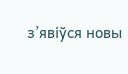з’явіўся новы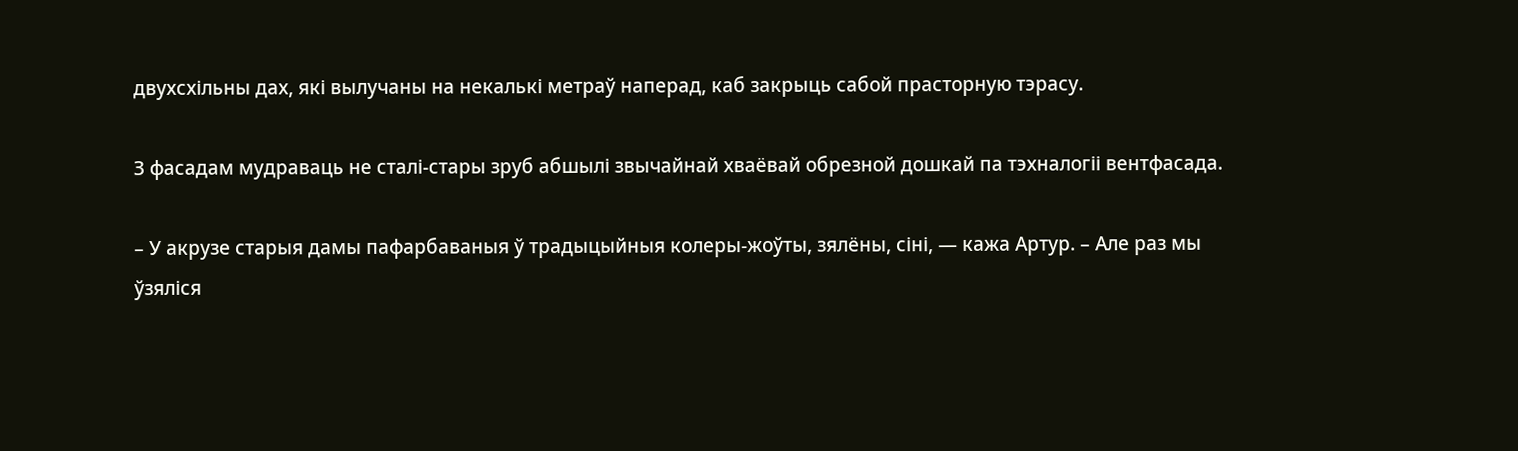двухсхільны дах, які вылучаны на некалькі метраў наперад, каб закрыць сабой прасторную тэрасу.

З фасадам мудраваць не сталі-стары зруб абшылі звычайнай хваёвай обрезной дошкай па тэхналогіі вентфасада.

– У акрузе старыя дамы пафарбаваныя ў традыцыйныя колеры-жоўты, зялёны, сіні, — кажа Артур. – Але раз мы ўзяліся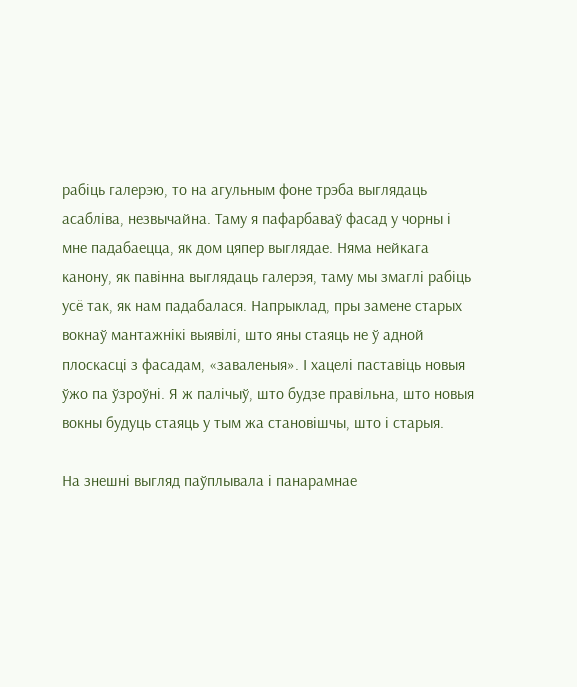рабіць галерэю, то на агульным фоне трэба выглядаць асабліва, незвычайна. Таму я пафарбаваў фасад у чорны і мне падабаецца, як дом цяпер выглядае. Няма нейкага канону, як павінна выглядаць галерэя, таму мы змаглі рабіць усё так, як нам падабалася. Напрыклад, пры замене старых вокнаў мантажнікі выявілі, што яны стаяць не ў адной плоскасці з фасадам, «заваленыя». І хацелі паставіць новыя ўжо па ўзроўні. Я ж палічыў, што будзе правільна, што новыя вокны будуць стаяць у тым жа становішчы, што і старыя.

На знешні выгляд паўплывала і панарамнае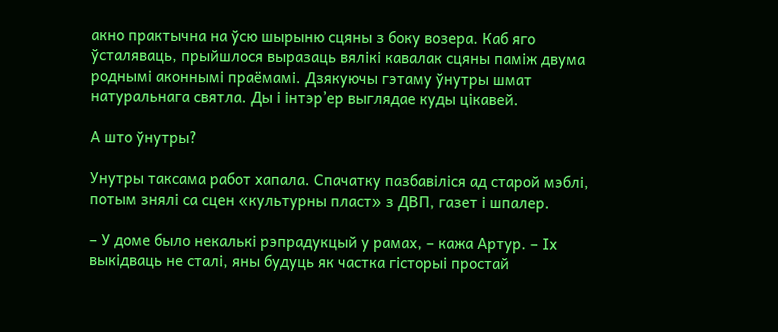акно практычна на ўсю шырыню сцяны з боку возера. Каб яго ўсталяваць, прыйшлося выразаць вялікі кавалак сцяны паміж двума роднымі аконнымі праёмамі. Дзякуючы гэтаму ўнутры шмат натуральнага святла. Ды і інтэр’ер выглядае куды цікавей.

А што ўнутры?

Унутры таксама работ хапала. Спачатку пазбавіліся ад старой мэблі, потым знялі са сцен «культурны пласт» з ДВП, газет і шпалер.

– У доме было некалькі рэпрадукцый у рамах, – кажа Артур. – Іх выкідваць не сталі, яны будуць як частка гісторыі простай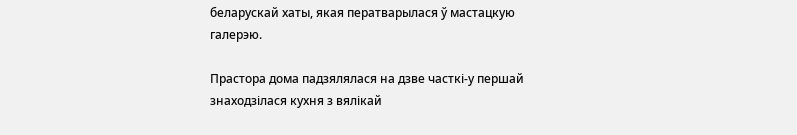беларускай хаты, якая ператварылася ў мастацкую галерэю.

Прастора дома падзялялася на дзве часткі-у першай знаходзілася кухня з вялікай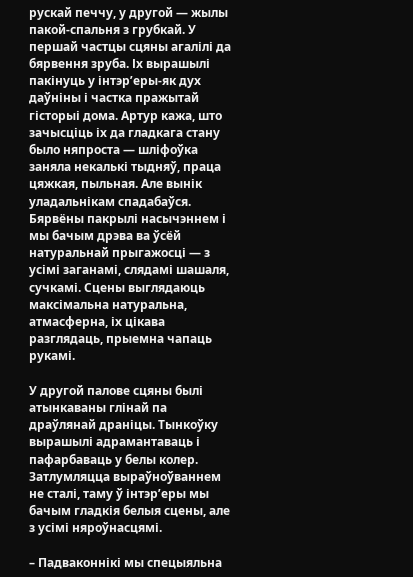рускай печчу, у другой — жылы пакой-спальня з грубкай. У першай частцы сцяны агалілі да бярвення зруба. Іх вырашылі пакінуць у інтэр’еры-як дух даўніны і частка пражытай гісторыі дома. Артур кажа, што зачысціць іх да гладкага стану было няпроста — шліфоўка заняла некалькі тыдняў, праца цяжкая, пыльная. Але вынік уладальнікам спадабаўся. Бярвёны пакрылі насычэннем і мы бачым дрэва ва ўсёй натуральнай прыгажосці — з усімі заганамі, слядамі шашаля, сучкамі. Сцены выглядаюць максімальна натуральна, атмасферна, іх цікава разглядаць, прыемна чапаць рукамі.

У другой палове сцяны былі атынкаваны глінай па драўлянай драніцы. Тынкоўку вырашылі адрамантаваць і пафарбаваць у белы колер. Затлумляцца выраўноўваннем не сталі, таму ў інтэр’еры мы бачым гладкія белыя сцены, але з усімі няроўнасцямі.

– Падваконнікі мы спецыяльна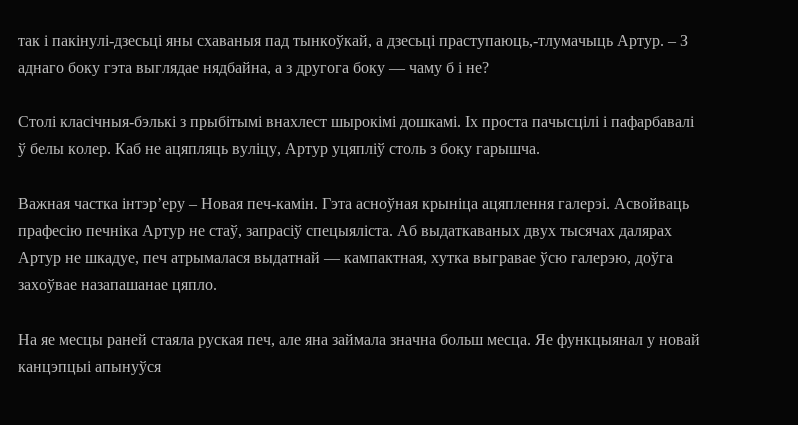так і пакінулі-дзесьці яны схаваныя пад тынкоўкай, а дзесьці праступаюць,-тлумачыць Артур. – З аднаго боку гэта выглядае нядбайна, а з другога боку — чаму б і не?

Столі класічныя-бэлькі з прыбітымі внахлест шырокімі дошкамі. Іх проста пачысцілі і пафарбавалі ў белы колер. Каб не ацяпляць вуліцу, Артур уцяпліў столь з боку гарышча.

Важная частка інтэр’еру – Новая печ-камін. Гэта асноўная крыніца ацяплення галерэі. Асвойваць прафесію печніка Артур не стаў, запрасіў спецыяліста. Аб выдаткаваных двух тысячах далярах Артур не шкадуе, печ атрымалася выдатнай — кампактная, хутка выгравае ўсю галерэю, доўга захоўвае назапашанае цяпло.

На яе месцы раней стаяла руская печ, але яна займала значна больш месца. Яе функцыянал у новай канцэпцыі апынуўся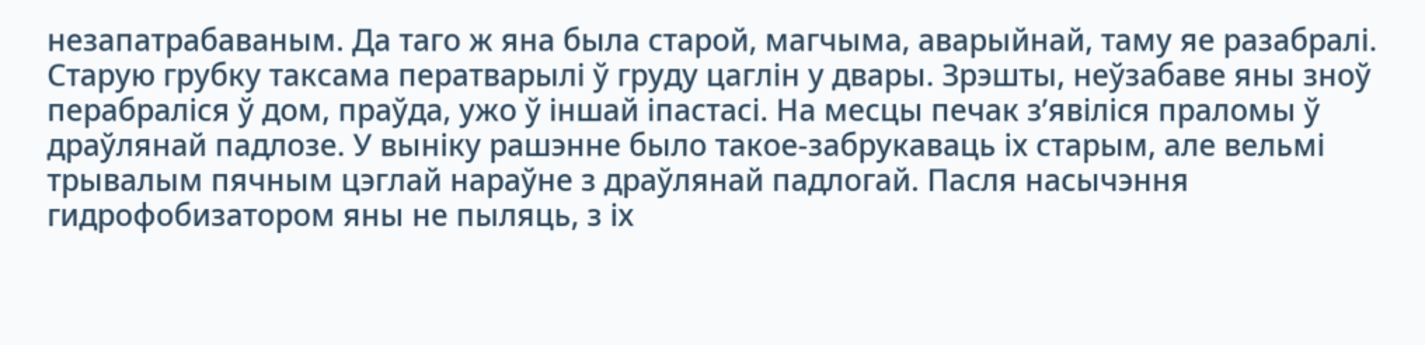незапатрабаваным. Да таго ж яна была старой, магчыма, аварыйнай, таму яе разабралі. Старую грубку таксама ператварылі ў груду цаглін у двары. Зрэшты, неўзабаве яны зноў перабраліся ў дом, праўда, ужо ў іншай іпастасі. На месцы печак з’явіліся праломы ў драўлянай падлозе. У выніку рашэнне было такое-забрукаваць іх старым, але вельмі трывалым пячным цэглай нараўне з драўлянай падлогай. Пасля насычэння гидрофобизатором яны не пыляць, з іх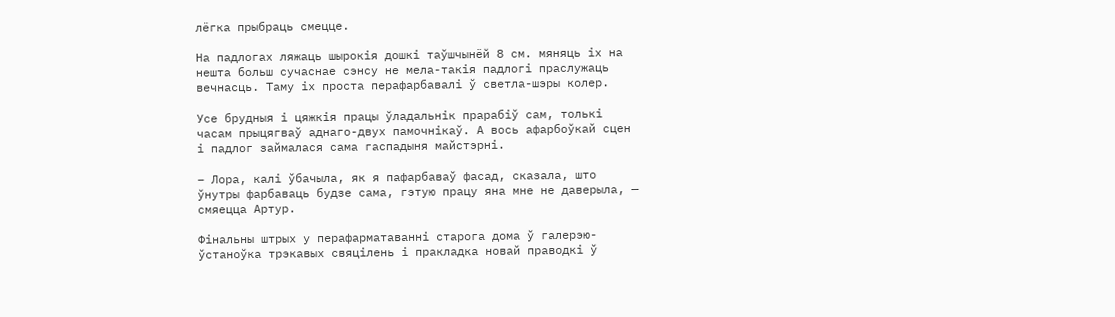лёгка прыбраць смецце.

На падлогах ляжаць шырокія дошкі таўшчынёй 8 см. мяняць іх на нешта больш сучаснае сэнсу не мела-такія падлогі праслужаць вечнасць. Таму іх проста перафарбавалі ў светла-шэры колер.

Усе брудныя і цяжкія працы ўладальнік прарабіў сам, толькі часам прыцягваў аднаго-двух памочнікаў. А вось афарбоўкай сцен і падлог займалася сама гаспадыня майстэрні.

– Лора, калі ўбачыла, як я пафарбаваў фасад, сказала, што ўнутры фарбаваць будзе сама, гэтую працу яна мне не даверыла, — смяецца Артур.

Фінальны штрых у перафарматаванні старога дома ў галерэю-ўстаноўка трэкавых свяцілень і пракладка новай праводкі ў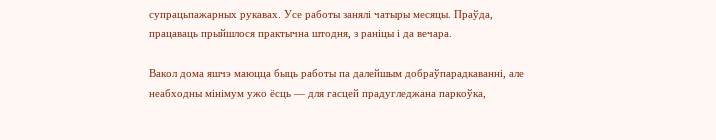супрацьпажарных рукавах. Усе работы занялі чатыры месяцы. Праўда, працаваць прыйшлося практычна штодня, з раніцы і да вечара.

Вакол дома яшчэ маюцца быць работы па далейшым добраўпарадкаванні, але неабходны мінімум ужо ёсць — для гасцей прадугледжана паркоўка,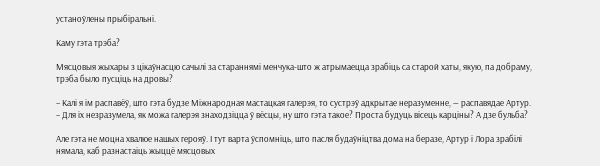устаноўлены прыбіральні.

Каму гэта трэба?

Мясцовыя жыхары з цікаўнасцю сачылі за стараннямі менчука-што ж атрымаецца зрабіць са старой хаты, якую, па добраму, трэба было пусціць на дровы?

– Калі я ім распавёў, што гэта будзе Міжнародная мастацкая галерэя, то сустрэў адкрытае неразуменне, — распавядае Артур. – Для іх незразумела, як можа галерэя знаходзіцца ў вёсцы, ну што гэта такое? Проста будуць вісець карціны? А дзе бульба?

Але гэта не моцна хвалюе нашых герояў. І тут варта ўспомніць, што пасля будаўніцтва дома на беразе, Артур і Лора зрабілі нямала, каб разнастаіць жыццё мясцовых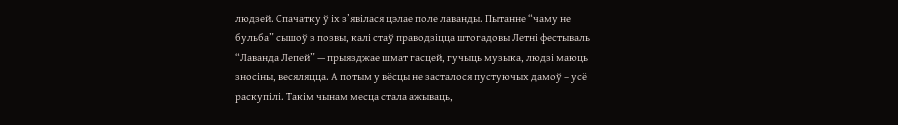людзей. Спачатку ў іх з’явілася цэлае поле лаванды. Пытанне “чаму не бульба” сышоў з позвы, калі стаў праводзіцца штогадовы Летні фестываль “Лаванда Лепей” — прыязджае шмат гасцей, гучыць музыка, людзі маюць зносіны, весяляцца. А потым у вёсцы не засталося пустуючых дамоў – усё раскупілі. Такім чынам месца стала ажываць,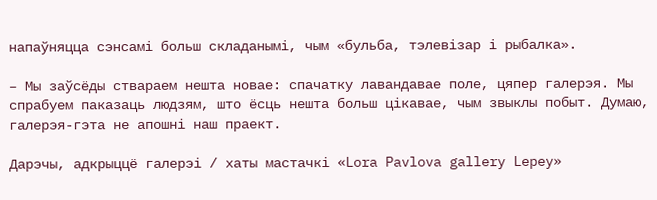напаўняцца сэнсамі больш складанымі, чым «бульба, тэлевізар і рыбалка».

– Мы заўсёды ствараем нешта новае: спачатку лавандавае поле, цяпер галерэя. Мы спрабуем паказаць людзям, што ёсць нешта больш цікавае, чым звыклы побыт. Думаю, галерэя-гэта не апошні наш праект.

Дарэчы, адкрыццё галерэі / хаты мастачкі «Lora Pavlova gallery Lepey»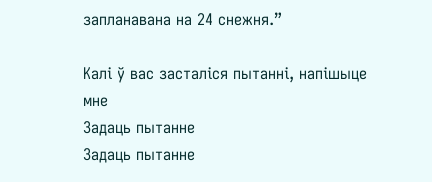запланавана на 24 снежня.”

Калі ў вас засталіся пытанні, напішыце мне
Задаць пытанне
Задаць пытанне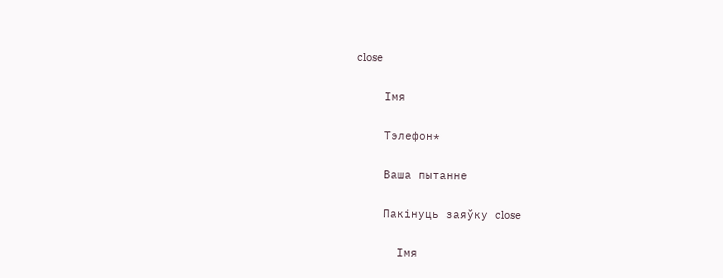close

    Імя

    Тэлефон*

    Ваша пытанне

    Пакінуць заяўку close

      Імя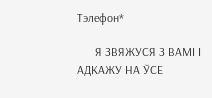Тэлефон*

      Я ЗВЯЖУСЯ З ВАМІ І АДКАЖУ НА ЎСЕ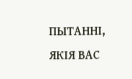ПЫТАННІ, ЯКІЯ ВАС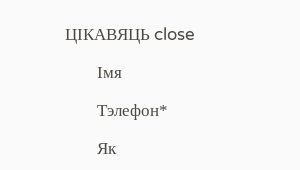ЦІКАВЯЦЬ close

        Імя

        Тэлефон*

        Як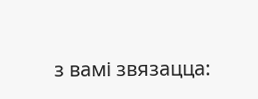з вамі звязацца: